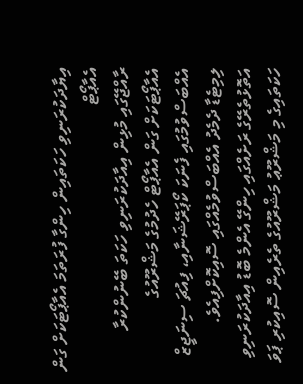އިޔާދަކުރަނިވި ހަކަތައިން ހިންގާ ފުރަތަމަ އެއާޕޯޓަކަށް ގަން އެއާޕޯޓް
ރާއްޖޭގައި މުޅިން އިއާދަކުރަނިވި ހަކަތަ ބޭނުންކުރާ އެއާޕޯޓަކަށް ގަން އެއާޕޯޓް ހެދުމުގެ މަޝްރޫއުގެ އެއްބަސްވުމުގައި ފެނަކަ ކޯޕަރޭޝަނާއި، ފިއުޗަ ސިނަޖީޒް ލިމިޓެޑާ ދެމެދު އެއްބަސްވުމެއްގައި ސޮއިކޮށްފިއެވެ.
އަތޮޅުތެރޭގެ ރަށެއްގައި ހިންގޭ އެންމެ ބޮޑު އިއާދަކުރަނިވި ހަކަތައިގެ މި މަޝްރޫޢު މަޝްރޫއުގެ ތެރެއިން ސޮއިކުރި ޕަވަ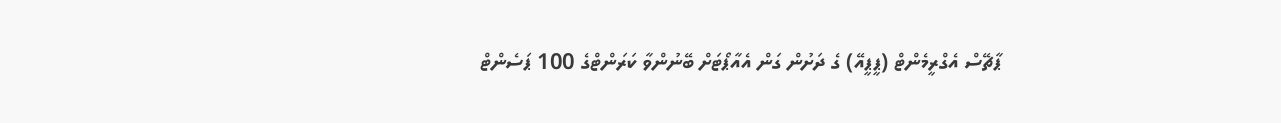ޕާޗޭސް އެގްރީމެންޓް (ޕީޕީއޭ) ގެ ދަށުން ގަން އެއާޕޯޓަށް ބޭނުންވާ ކަރަންޓްގެ 100 ޕަސެންޓް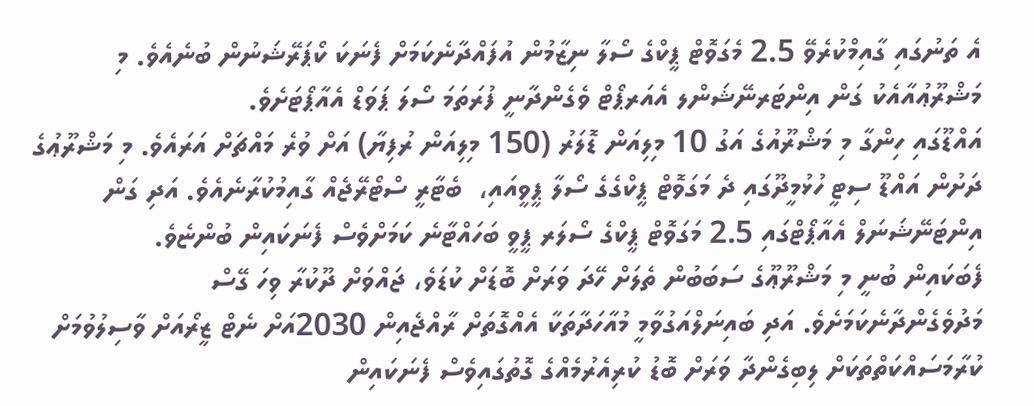އެ ތަނުގައި ގާއިމްކުރެވޭ 2.5 މެގަވޮޓް ޕީކްގެ ސޯލާ ނިޒާމުން އުފައްދާނެކަމަށް ފެނަކަ ކޯޕަރޭޝަނުން ބުނެއެވެ. މި މަޝްރޫޢުއާއެކު ގަން އިންޓަރނޭޝަންލ އެއަރޕޯޓް ވެގެންދާނީ ފުރަތަމަ ސޯލަ ޕަވަޑް އެއާޕޯޓަށެވެ.
އައްޑޫގައި ހިންގާ މި މަޝްރޫއުގެ އަގު 10 މިލިއަން ޑޮލަރު (150 މިލިއަން ރުފިޔާ) އަށް ވުރެ މައްޗަށް އަރައެވެ. މި މަޝްރޫޢުގެ ދަށުން އައްޑޫ ސިޓީ ހުޅުމީދޫގައި ދެ މަގަވޮޓް ޕީކްގެގެ ސޯލާ ޕީވީއައި،  ބެޓާރީ ސްޓޯރޭޖެއް ގާއިމުކުރާނެއެވެ. އަދި ގަން އިންޓަނޭޝަނަލް އެއާޕޯޓްގައި 2.5 މަގަވޮޓް ޕީކްގެ ސޯލަރ ޕީވީ ބަހައްޓާނެ ކަމަށްވެސް ފެނަކައިން ބުންޏެވެ.
ފެބަކައިން ބުނީ މި މަޝްރޫޢޫގެ ސަބަބުން ތެލަށް ހޭދަ ވަރަށް ބޮޑަށް ކުޑަވެ، ޖައްވަށް ދޫކުރާ ވިހަ ގޭސް މަދުވެގެންދާނެކަމަށެވެ. އަދި ބައިނަލްއަގުވާމީ މުއާހަދާތަކާ އެއްގޮތަށް ރާއްޖެއިން 2030އަށް ނެޓް ޒީރޯއަށް ވާސިލުވުމަށް ކުރާމަސައްކަތްތަކަށް ލިބިގެންދާ ވަރަށް ބޮޑު ކުރިއެރުމެއްގެ ގޮތުގައިވެސް ފެނަކައިން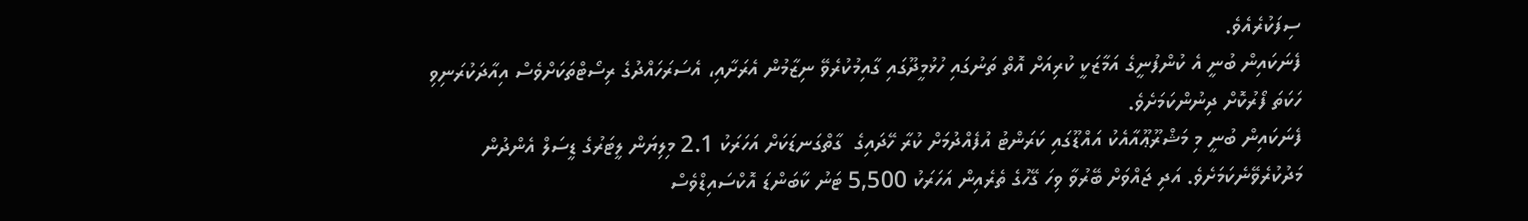ސިފަކުރެއެވެ.
ފެނަކައިން ބުނީ އެ ކުންފުނީގެ އަމާޒަކީ ކުރިއަށް އޮތް ތަނުގައި ހުޅުމީދޫގައި ގާއިމުކުރެވޭ ނިޒާމުން އެރަށާއި، އެސަރަހައްދުގެ ރިސޯޓްތަކަށްވެސް އިއާދަކުރަނިވި ހަކަތަ ފޯރުކޮށް ދިނުންކަމަށެވެ.
ފެނަކައިން ބުނީ މި މަޝްރޫޢޫއާއެކު އައްޑޫގައި ކަރަންޓު އުފެއްދުމަށް ކުރާ ހޭދައިގެ  ގާތްގަނޑަކަށް އަހަރަކު 2.1 މިލިޔަން ލީޓަރުގެ ޑީސަލް އެންދުން މަދުކުރެވޭނެކަމަށެވެ. އަދި ޖައްވަށް ބޭރުވާ ވިހަ ގޭހުގެ ތެރެއިން އަހަރަކު 5,500 ޓަނު ކާބަންޑަ އޮކްސައިޑްވެސް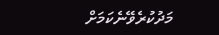މަދުކުރެވޭނެކަމަށް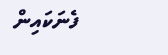ފެނަކައިން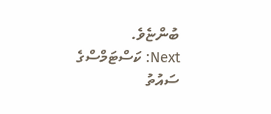ބުންޏެވެ.
Next: ކަސްޓަމްސްގެ ސައުތު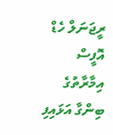ރީޖަނަލް ހެޑް އޮފީސް އިމާރާތުގެ ބިންގާ އަޅައިފި